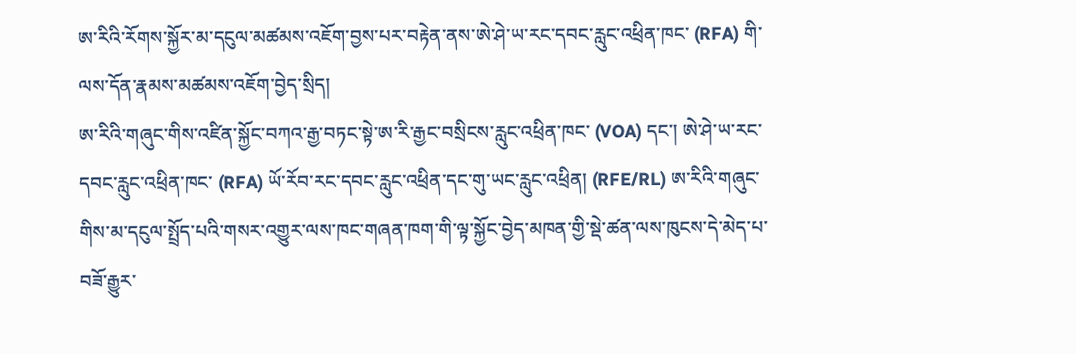ཨ་རིའི་རོགས་སྐྱོར་མ་དངུལ་མཚམས་འཇོག་བྱས་པར་བརྟེན་ནས་ཨེ་ཤེ་ཡ་རང་དབང་རླུང་འཕྲིན་ཁང་ (RFA) གི་ལས་དོན་རྣམས་མཚམས་འཇོག་བྱེད་སྲིད།
ཨ་རིའི་གཞུང་གིས་འཛིན་སྐྱོང་བཀའ་རྒྱ་བཏང་སྟེ་ཨ་རི་རྒྱང་བསྲིངས་རླུང་འཕྲིན་ཁང་ (VOA) དང་། ཨེ་ཤེ་ཡ་རང་དབང་རླུང་འཕྲིན་ཁང་ (RFA) ཡོ་རོབ་རང་དབང་རླུང་འཕྲིན་དང་གུ་ཡང་རླུང་འཕྲིན། (RFE/RL) ཨ་རིའི་གཞུང་གིས་མ་དངུལ་སྤྲོད་པའི་གསར་འགྱུར་ལས་ཁང་གཞན་ཁག་གི་ལྟ་སྐྱོང་བྱེད་མཁན་གྱི་སྡེ་ཚན་ལས་ཁུངས་དེ་མེད་པ་བཟོ་རྒྱུར་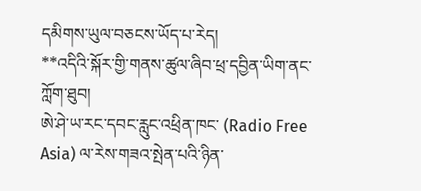དམིགས་ཡུལ་བཅངས་ཡོད་པ་རེད།
**འདིའི་སྐོར་གྱི་གནས་ཚུལ་ཞིབ་ཕྲ་དབྱིན་ཡིག་ནང་ཀློག་ཐུབ།
ཨེ་ཤེ་ཡ་རང་དབང་རླུང་འཕྲིན་ཁང་ (Radio Free Asia) ལ་རེས་གཟའ་སྤེན་པའི་ཉིན་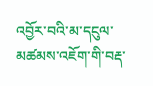འབྱོར་བའི་མ་དངུལ་མཚམས་འཇོག་གི་བརྡ་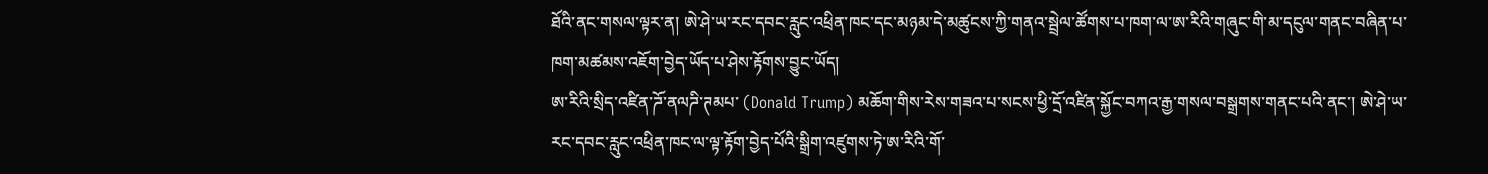ཐོའི་ནང་གསལ་ལྟར་ན། ཨེ་ཤེ་ཡ་རང་དབང་རླུང་འཕྲིན་ཁང་དང་མཉམ་དེ་མཚུངས་ཀྱི་གནའ་སྦྲེལ་ཚོགས་པ་ཁག་ལ་ཨ་རིའི་གཞུང་གི་མ་དངུལ་གནང་བཞིན་པ་ཁག་མཚམས་འཇོག་བྱེད་ཡོད་པ་ཤེས་རྟོགས་བྱུང་ཡོད།
ཨ་རིའི་སྲིད་འཛིན་ཌོ་ནལཌི་ཊམཔ་ (Donald Trump) མཆོག་གིས་རེས་གཟའ་པ་སངས་ཕྱི་དྲོ་འཛིན་སྐྱོང་བཀའ་རྒྱ་གསལ་བསྒྲགས་གནང་པའི་ནང་། ཨེ་ཤེ་ཡ་རང་དབང་རླུང་འཕྲིན་ཁང་ལ་ལྟ་རྟོག་བྱེད་པོའི་སྒྲིག་འཛུགས་ཏེ་ཨ་རིའི་གོ་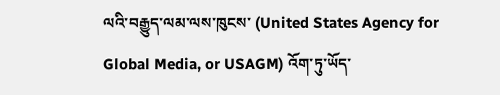ལའི་བརྒྱུད་ལམ་ལས་ཁུངས་ (United States Agency for Global Media, or USAGM) འོག་ཏུ་ཡོད་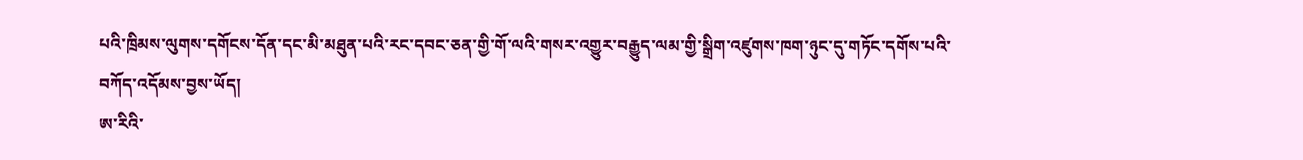པའི་ཁྲིམས་ལུགས་དགོངས་དོན་དང་མི་མཐུན་པའི་རང་དབང་ཅན་གྱི་གོ་ལའི་གསར་འགྱུར་བརྒྱུད་ལམ་གྱི་སྒྲིག་འཛུགས་ཁག་ཉུང་དུ་གཏོང་དགོས་པའི་བཀོད་འདོམས་བྱས་ཡོད།
ཨ་རིའི་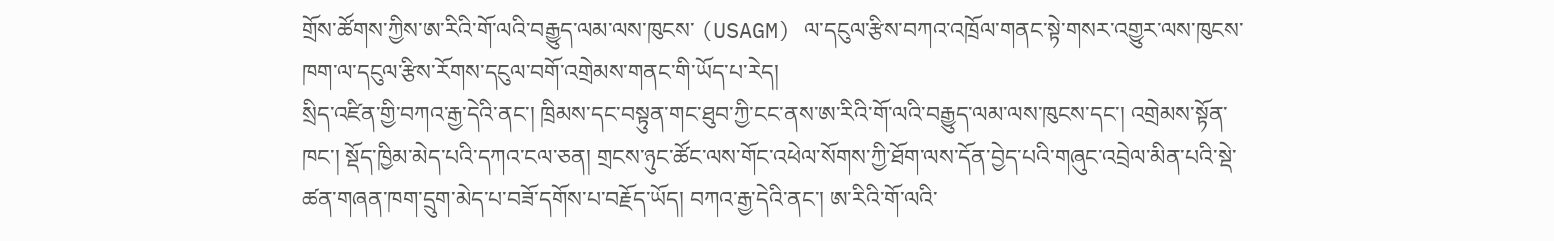གྲོས་ཚོགས་ཀྱིས་ཨ་རིའི་གོ་ལའི་བརྒྱུད་ལམ་ལས་ཁུངས་ (USAGM) ལ་དངུལ་རྩིས་བཀའ་འཁྲོལ་གནང་སྟེ་གསར་འགྱུར་ལས་ཁུངས་ཁག་ལ་དངུལ་རྩིས་རོགས་དངུལ་བགོ་འགྲེམས་གནང་གི་ཡོད་པ་རེད།
སྲིད་འཛིན་གྱི་བཀའ་རྒྱ་དེའི་ནང་། ཁྲིམས་དང་བསྟུན་གང་ཐུབ་ཀྱི་ངང་ནས་ཨ་རིའི་གོ་ལའི་བརྒྱུད་ལམ་ལས་ཁུངས་དང་། འགྲེམས་སྟོན་ཁང་། སྡོད་ཁྱིམ་མེད་པའི་དཀའ་ངལ་ཅན། གྲངས་ཉུང་ཚོང་ལས་གོང་འཕེལ་སོགས་ཀྱི་ཐོག་ལས་དོན་བྱེད་པའི་གཞུང་འབྲེལ་མིན་པའི་སྡེ་ཚན་གཞན་ཁག་དྲུག་མེད་པ་བཟོ་དགོས་པ་བརྗོད་ཡོད། བཀའ་རྒྱ་དེའི་ནང་། ཨ་རིའི་གོ་ལའི་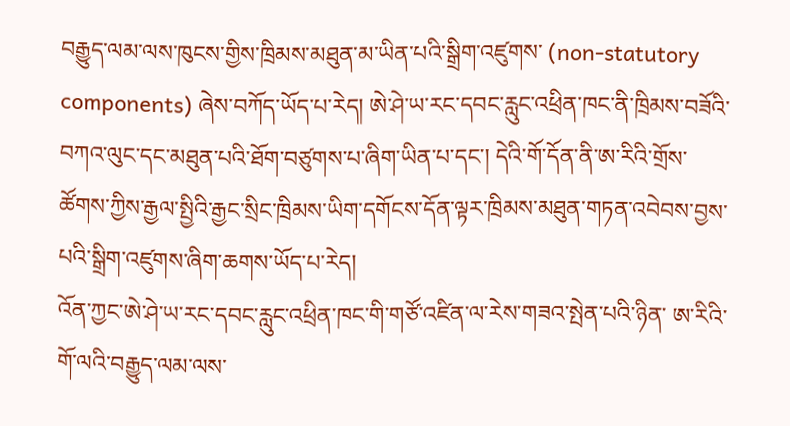བརྒྱུད་ལམ་ལས་ཁུངས་གྱིས་ཁྲིམས་མཐུན་མ་ཡིན་པའི་སྒྲིག་འཛུགས་ (non-statutory components) ཞེས་བཀོད་ཡོད་པ་རེད། ཨེ་ཤེ་ཡ་རང་དབང་རླུང་འཕྲིན་ཁང་ནི་ཁྲིམས་བཟོའི་བཀའ་ལུང་དང་མཐུན་པའི་ཐོག་བཙུགས་པ་ཞིག་ཡིན་པ་དང་། དེའི་གོ་དོན་ནི་ཨ་རིའི་གྲོས་ཚོགས་ཀྱིས་རྒྱལ་སྤྱིའི་རྒྱང་སྲིང་ཁྲིམས་ཡིག་དགོངས་དོན་ལྟར་ཁྲིམས་མཐུན་གཏན་འབེབས་བྱས་པའི་སྒྲིག་འཛུགས་ཞིག་ཆགས་ཡོད་པ་རེད།
འོན་ཀྱང་ཨེ་ཤེ་ཡ་རང་དབང་རླུང་འཕྲིན་ཁང་གི་གཙོ་འཛིན་ལ་རེས་གཟའ་སྤེན་པའི་ཉིན་ ཨ་རིའི་གོ་ལའི་བརྒྱུད་ལམ་ལས་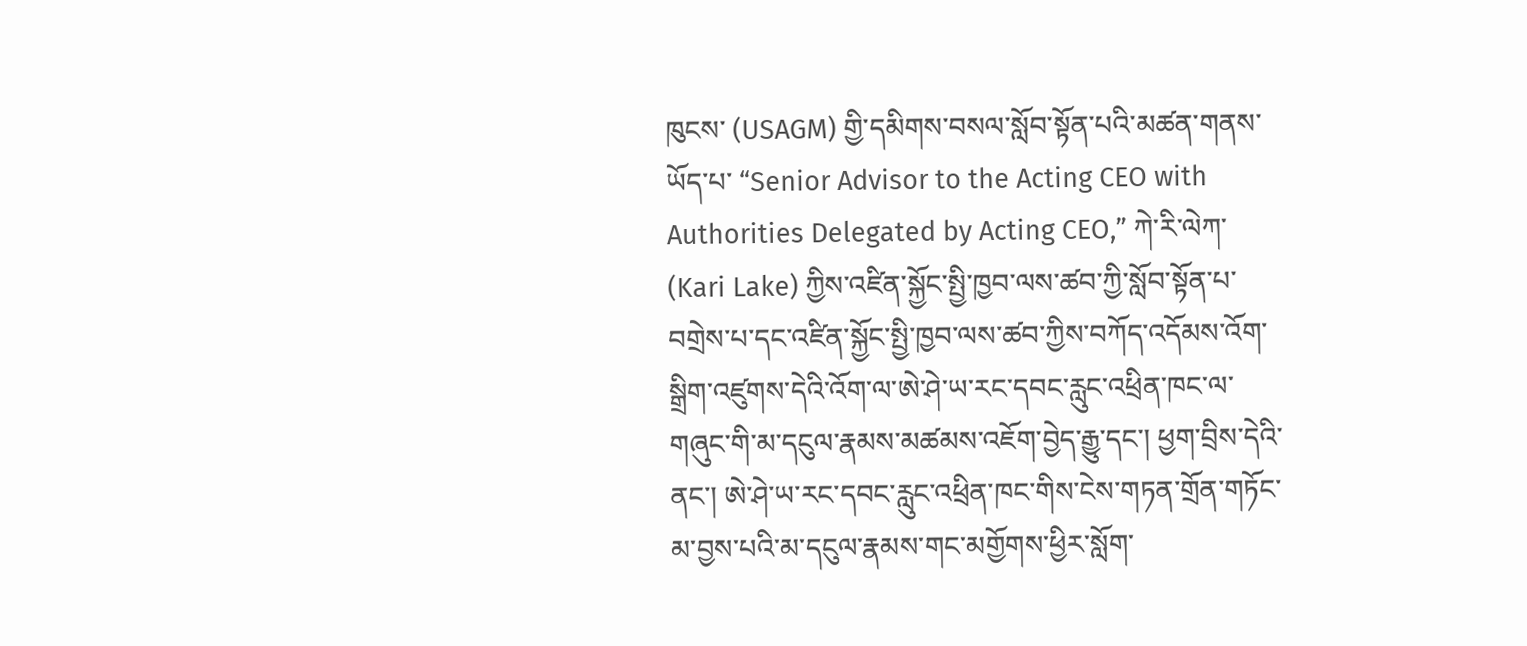ཁུངས་ (USAGM) གྱི་དམིགས་བསལ་སློབ་སྟོན་པའི་མཚན་གནས་ཡོད་པ་ “Senior Advisor to the Acting CEO with Authorities Delegated by Acting CEO,” ཀེ་རི་ལེཀ་ (Kari Lake) ཀྱིས་འཛིན་སྐྱོང་སྤྱི་ཁྱབ་ལས་ཚབ་ཀྱི་སློབ་སྟོན་པ་བགྲེས་པ་དང་འཛིན་སྐྱོང་སྤྱི་ཁྱབ་ལས་ཚབ་ཀྱིས་བཀོད་འདོམས་འོག་སྒྲིག་འཛུགས་དེའི་འོག་ལ་ཨེ་ཤེ་ཡ་རང་དབང་རླུང་འཕྲིན་ཁང་ལ་གཞུང་གི་མ་དངུལ་རྣམས་མཚམས་འཇོག་བྱེད་རྒྱུ་དང་། ཕྱག་བྲིས་དེའི་ནང་། ཨེ་ཤེ་ཡ་རང་དབང་རླུང་འཕྲིན་ཁང་གིས་ངེས་གཏན་གྲོན་གཏོང་མ་བྱས་པའི་མ་དངུལ་རྣམས་གང་མགྱོགས་ཕྱིར་སློག་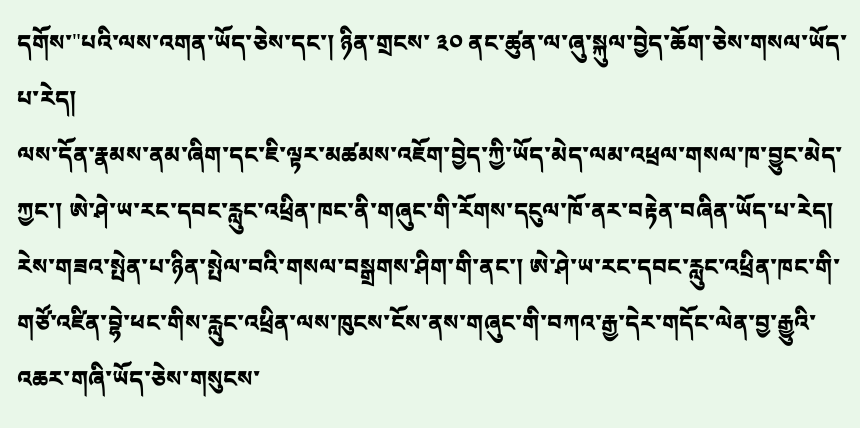དགོས་"པའི་ལས་འགན་ཡོད་ཅེས་དང་། ཉིན་གྲངས་ ༣༠ ནང་ཚུན་ལ་ཞུ་སྐུལ་བྱེད་ཆོག་ཅེས་གསལ་ཡོད་པ་རེད།
ལས་དོན་རྣམས་ནམ་ཞིག་དང་ཇི་ལྟར་མཚམས་འཇོག་བྱེད་ཀྱི་ཡོད་མེད་ལམ་འཕྲལ་གསལ་ཁ་བྱུང་མེད་ཀྱང་། ཨེ་ཤེ་ཡ་རང་དབང་རླུང་འཕྲིན་ཁང་ནི་གཞུང་གི་རོགས་དངུལ་ཁོ་ནར་བརྟེན་བཞིན་ཡོད་པ་རེད།
རེས་གཟའ་སྤེན་པ་ཉིན་སྤེལ་བའི་གསལ་བསྒྲགས་ཤིག་གི་ནང་། ཨེ་ཤེ་ཡ་རང་དབང་རླུང་འཕྲིན་ཁང་གི་གཙོ་འཛིན་བྷེ་ཕང་གིས་རླུང་འཕྲིན་ལས་ཁུངས་ངོས་ནས་གཞུང་གི་བཀའ་རྒྱ་དེར་གདོང་ལེན་བྱ་རྒྱུའི་འཆར་གཞི་ཡོད་ཅེས་གསུངས་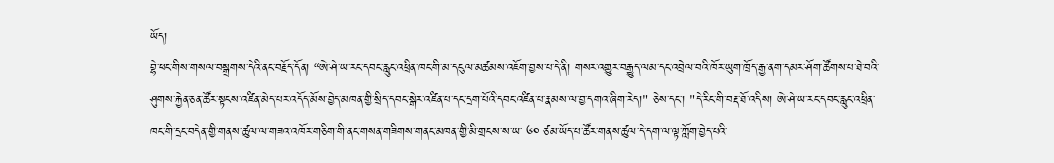ཡོད།
བྷེ་ཕང་གིས་གསལ་བསྒྲགས་དེའི་ནང་བརྗོད་དོན། “ཨེ་ཤེ་ཡ་རང་དབང་རླུང་འཕྲིན་ཁང་གི་མ་དངུལ་མཚམས་འཇོག་བྱས་པ་དེ་ནི། གསར་འགྱུར་བརྒྱུད་ལམ་དང་འབྲེལ་བའི་ཁོར་ཡུག་ཁྲོད་རྒྱ་ནག་དམར་ཤོག་ཚོགས་པ་ཐེ་བའི་ཤུགས་རྐྱེན་ཅན་ཚོར་སྟངས་འཛིན་མེད་པར་འདོད་མོས་བྱེད་མཁན་གྱི་སྲིད་དབང་སྒེར་འཛིན་པ་དང་དྲག་པོའི་དབང་འཛིན་པ་རྣམས་ལ་བྱ་དགའ་ཞིག་རེད།" ཅེས་དང་། "དེ་རིང་གི་བརྡ་ཐོ་འདིས། ཨེ་ཤེ་ཡ་རང་དབང་རླུང་འཕྲིན་ཁང་གི་དྲང་བདེན་གྱི་གནས་ཚུལ་ལ་གཟའ་འཁོར་གཅིག་གི་ནང་གསན་གཟིགས་གནང་མཁན་གྱི་མི་གྲངས་ས་ཡ་ ༦༠ ཙམ་ཡོད་པ་ཚོར་གནས་ཚུལ་དེ་དག་ལ་ལྟ་ཀློག་བྱེད་པའི་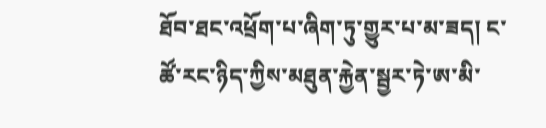ཐོབ་ཐང་འཕྲོག་པ་ཞིག་ཏུ་གྱུར་པ་མ་ཟད། ང་ཚོ་རང་ཉིད་ཀྱིས་མཐུན་རྐྱེན་སྦྱར་ཏེ་ཨ་མི་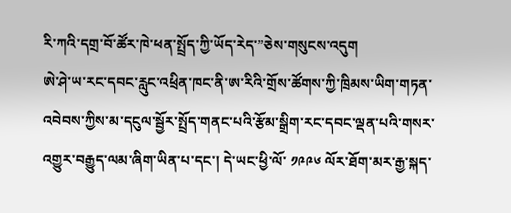རི་ཀའི་དགྲ་བོ་ཚོར་ཁེ་ཕན་སྤྲོད་ཀྱི་ཡོད་རེད་”ཅེས་གསུངས་འདུག
ཨེ་ཤེ་ཡ་རང་དབང་རླུང་འཕྲིན་ཁང་ནི་ཨ་རིའི་གྲོས་ཚོགས་ཀྱི་ཁྲིམས་ཡིག་གཏན་འབེབས་ཀྱིས་མ་དངུལ་སྦྱོར་སྤྲོད་གནང་པའི་རྩོམ་སྒྲིག་རང་དབང་ལྡན་པའི་གསར་འགྱུར་བརྒྱུད་ལམ་ཞིག་ཡིན་པ་དང་། དེ་ཡང་ཕྱི་ལོ་ ༡༩༩༦ ལོར་ཐོག་མར་རྒྱ་སྐད་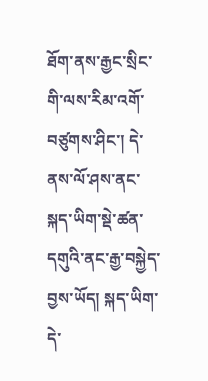ཐོག་ནས་རྒྱང་སྲིང་གི་ལས་རིམ་འགོ་བཙུགས་ཤིང་། དེ་ནས་ལོ་ཤས་ནང་སྐད་ཡིག་སྡེ་ཚན་དགུའི་ནང་རྒྱ་བསྐྱེད་བྱས་ཡོད། སྐད་ཡིག་དེ་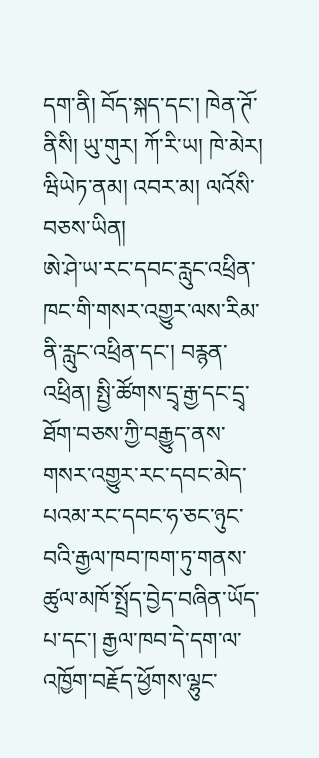དག་ནི། བོད་སྐད་དང་། ཁེན་ཊོ་ནིསི། ཡུ་གུར། ཀོ་རི་ཡ། ཁེ་མེར། ཝིཡེཏ་ནམ། འབར་མ། ལའོསི་བཅས་ཡིན།
ཨེ་ཤེ་ཡ་རང་དབང་རླུང་འཕྲིན་ཁང་གི་གསར་འགྱུར་ལས་རིམ་ནི་རླུང་འཕྲིན་དང་། བརྙན་འཕྲིན། སྤྱི་ཚོགས་དྲྭ་རྒྱ་དང་དྲྭ་ཐོག་བཅས་ཀྱི་བརྒྱུད་ནས་གསར་འགྱུར་རང་དབང་མེད་པའམ་རང་དབང་ཧ་ཅང་ཉུང་བའི་རྒྱལ་ཁབ་ཁག་ཏུ་གནས་ཚུལ་མཁོ་སྤྲོད་བྱེད་བཞིན་ཡོད་པ་དང་། རྒྱལ་ཁབ་དེ་དག་ལ་འཁྱོག་བརྗོད་ཕྱོགས་ལྷུང་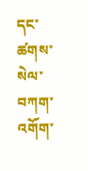དང་ཚགས་སེལ་བཀག་འགོག་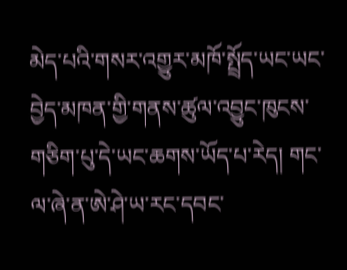མེད་པའི་གསར་འགྱུར་མཁོ་སྤྲོད་ཡང་ཡང་བྱེད་མཁན་གྱི་གནས་ཚུལ་འབྱུང་ཁུངས་གཅིག་པུ་དེ་ཡང་ཆགས་ཡོད་པ་རེད། གང་ལ་ཞེ་ན་ཨེ་ཤེ་ཡ་རང་དབང་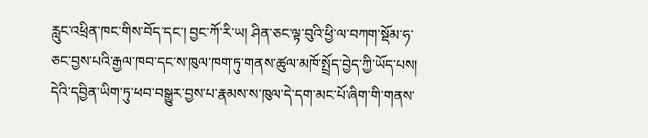རླུང་འཕྲིན་ཁང་གིས་བོད་དང་། བྱང་ཀོ་རི་ཡ། ཤིན་ཅང་ལྟ་བུའི་ཕྱི་ལ་བཀག་སྡོམ་ཧ་ཅང་བྱས་པའི་རྒྱལ་ཁབ་དང་ས་ཁུལ་ཁག་ཏུ་གནས་ཚུལ་མཁོ་སྤྲོད་བྱེད་ཀྱི་ཡོད་པས། དེའི་དབྱིན་ཡིག་ཏུ་ཕབ་བསྒྱུར་བྱས་པ་རྣམས་ས་ཁུལ་དེ་དག་མང་པོ་ཞིག་གི་གནས་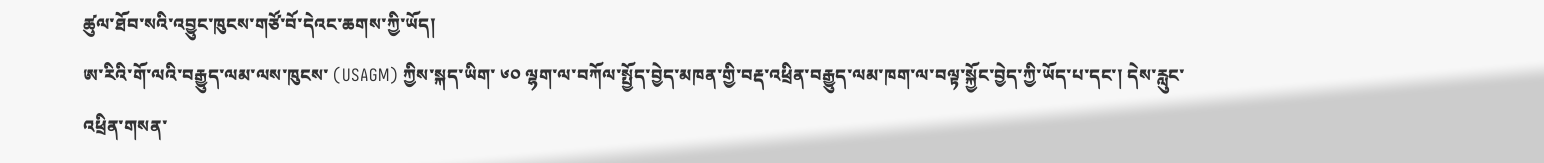ཚུལ་ཐོབ་སའི་འབྱུང་ཁུངས་གཙོ་བོ་དེའང་ཆགས་ཀྱི་ཡོད།
ཨ་རིའི་གོ་ལའི་བརྒྱུད་ལམ་ལས་ཁུངས་ (USAGM) ཀྱིས་སྐད་ཡིག་ ༦༠ ལྷག་ལ་བཀོལ་སྤྱོད་བྱེད་མཁན་གྱི་བརྡ་འཕྲིན་བརྒྱུད་ལམ་ཁག་ལ་བལྟ་སྐྱོང་བྱེད་ཀྱི་ཡོད་པ་དང་། དེས་རླུང་འཕྲིན་གསན་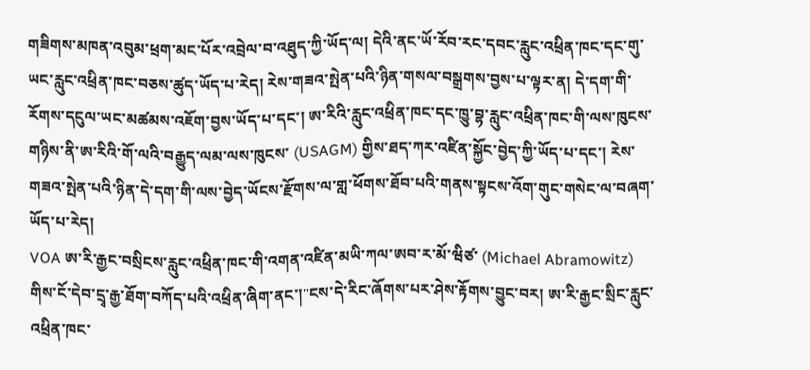གཟིགས་མཁན་འབུམ་ཕྲག་མང་པོར་འབྲེལ་བ་འཐུད་ཀྱི་ཡོད་ལ། དེའི་ནང་ཡོ་རོབ་རང་དབང་རླུང་འཕྲིན་ཁང་དང་གུ་ཡང་རླུང་འཕྲིན་ཁང་བཅས་ཚུད་ཡོད་པ་རེད། རེས་གཟའ་སྤེན་པའི་ཉིན་གསལ་བསྒྲགས་བྱས་པ་ལྟར་ན། དེ་དག་གི་རོགས་དངུལ་ཡང་མཚམས་འཇོག་བྱས་ཡོད་པ་དང་། ཨ་རིའི་རླུང་འཕྲིན་ཁང་དང་ཁྱུ་བྷ་རླུང་འཕྲིན་ཁང་གི་ལས་ཁུངས་གཉིས་ནི་ཨ་རིའི་གོ་ལའི་བརྒྱུད་ལམ་ལས་ཁུངས་ (USAGM) གྱིས་ཐད་ཀར་འཛིན་སྐྱོང་བྱེད་ཀྱི་ཡོད་པ་དང་། རེས་གཟའ་སྤེན་པའི་ཉིན་དེ་དག་གི་ལས་བྱེད་ཡོངས་རྫོགས་ལ་གླ་ཕོགས་ཐོབ་པའི་གནས་སྟངས་འོག་གུང་གསེང་ལ་བཞག་ཡོད་པ་རེད།
VOA ཨ་རི་རྒྱང་བསྲིངས་རླུང་འཕྲིན་ཁང་གི་འགན་འཛིན་མཡི་ཀལ་ཨབ་ར་མོ་ཝིཙ་ (Michael Abramowitz) གིས་ངོ་དེབ་དྲྭ་རྒྱ་ཐོག་བཀོད་པའི་འཕྲིན་ཞིག་ནང་།"ངས་དེ་རིང་ཞོགས་པར་ཤེས་རྟོགས་བྱུང་བར། ཨ་རི་རྒྱང་སྲིང་རླུང་འཕྲིན་ཁང་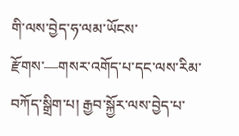གི་ལས་བྱེད་ཧ་ལམ་ཡོངས་རྫོགས་—གསར་འགོད་པ་དང་ལས་རིམ་བཀོད་སྒྲིག་པ། རྒྱབ་སྐྱོར་ལས་བྱེད་པ་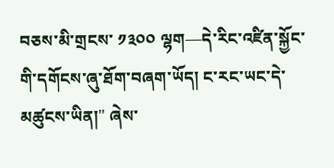བཅས་མི་གྲངས་ ༡༣༠༠ ལྷག—དེ་རིང་འཛིན་སྐྱོང་གི་དགོངས་ཞུ་ཐོག་བཞག་ཡོད། ང་རང་ཡང་དེ་མཚུངས་ཡིན།" ཞེས་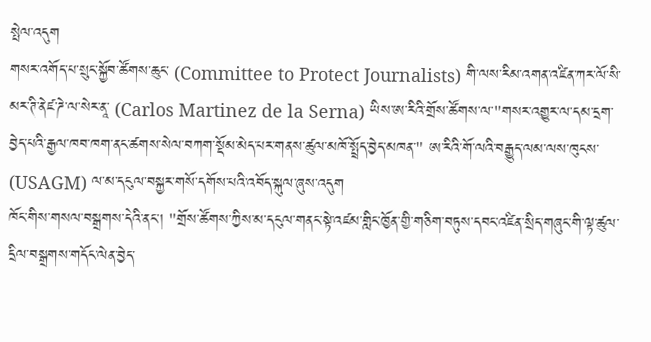སྤེལ་འདུག
གསར་འགོད་པ་སྲུང་སྐྱོབ་ཚོགས་ཆུང་ (Committee to Protect Journalists) གི་ལས་རིམ་འགན་འཛིན་ཀར་ལོ་སི་མར་ཊི་ནེཛ་ཌེ་ལ་སེར་ནཱ་ (Carlos Martinez de la Serna) ཡིས་ཨ་རིའི་གྲོས་ཚོགས་ལ་"གསར་འགྱུར་ལ་དམ་དྲག་བྱེད་པའི་རྒྱལ་ཁབ་ཁག་ནང་ཚགས་སེལ་བཀག་སྡོམ་མེད་པར་གནས་ཚུལ་མཁོ་སྤྲོད་བྱེད་མཁན་" ཨ་རིའི་གོ་ལའི་བརྒྱུད་ལམ་ལས་ཁུངས་ (USAGM) ལ་མ་དངུལ་བསྐྱར་གསོ་དགོས་པའི་འབོད་སྐུལ་ཞུས་འདུག
ཁོང་གིས་གསལ་བསྒྲགས་དེའི་ནང་། "གྲོས་ཚོགས་ཀྱིས་མ་དངུལ་གནང་སྟེ་འཛམ་གླིང་ཁྱོན་གྱི་གཅིག་བཏུས་དབང་འཛིན་སྲིད་གཞུང་གི་ལྟ་ཚུལ་དྲིལ་བསྒྲགས་གདོང་ལེན་བྱེད་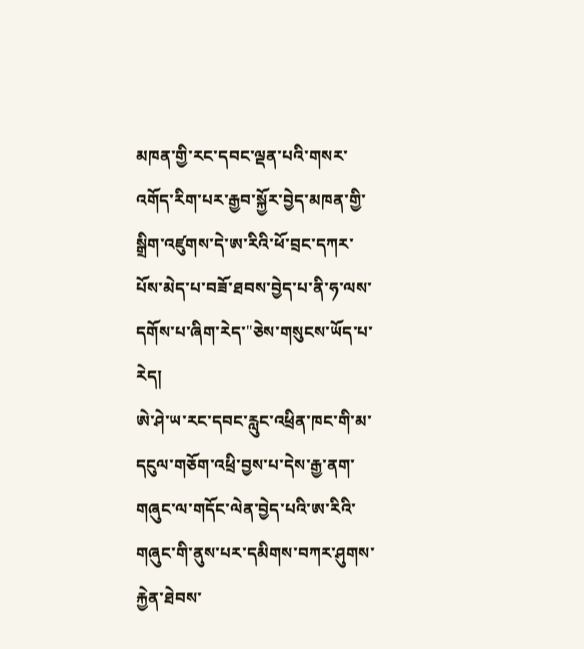མཁན་གྱི་རང་དབང་ལྡན་པའི་གསར་འགོད་རིག་པར་རྒྱབ་སྐྱོར་བྱེད་མཁན་གྱི་སྒྲིག་འཛུགས་དེ་ཨ་རིའི་ཕོ་བྲང་དཀར་པོས་མེད་པ་བཟོ་ཐབས་བྱེད་པ་ནི་ཧ་ལས་དགོས་པ་ཞིག་རེད་"ཅེས་གསུངས་ཡོད་པ་རེད།
ཨེ་ཤེ་ཡ་རང་དབང་རླུང་འཕྲིན་ཁང་གི་མ་དངུལ་གཅོག་འཕྲི་བྱས་པ་དེས་རྒྱ་ནག་གཞུང་ལ་གདོང་ལེན་བྱེད་པའི་ཨ་རིའི་གཞུང་གི་ནུས་པར་དམིགས་བཀར་ཤུགས་རྐྱེན་ཐེབས་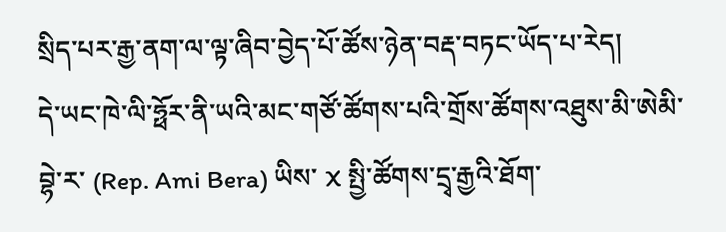སྲིད་པར་རྒྱ་ནག་ལ་ལྟ་ཞིབ་བྱེད་པོ་ཚོས་ཉེན་བརྡ་བཏང་ཡོད་པ་རེད།
དེ་ཡང་ཁེ་ལི་ཧྥོར་ནི་ཡའི་མང་གཙོ་ཚོགས་པའི་གྲོས་ཚོགས་འཐུས་མི་ཨེམི་བྷེ་ར་ (Rep. Ami Bera) ཡིས་ X སྤྱི་ཚོགས་དྲྭ་རྒྱའི་ཐོག་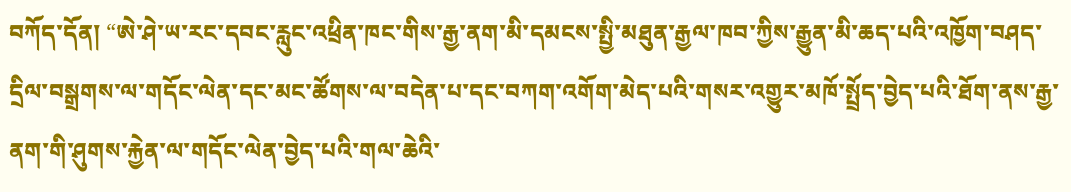བཀོད་དོན། “ཨེ་ཤེ་ཡ་རང་དབང་རླུང་འཕྲིན་ཁང་གིས་རྒྱ་ནག་མི་དམངས་སྤྱི་མཐུན་རྒྱལ་ཁབ་ཀྱིས་རྒྱུན་མི་ཆད་པའི་འཁྱོག་བཤད་དྲིལ་བསྒྲགས་ལ་གདོང་ལེན་དང་མང་ཚོགས་ལ་བདེན་པ་དང་བཀག་འགོག་མེད་པའི་གསར་འགྱུར་མཁོ་སྤྲོད་བྱེད་པའི་ཐོག་ནས་རྒྱ་ནག་གི་ཤུགས་རྐྱེན་ལ་གདོང་ལེན་བྱེད་པའི་གལ་ཆེའི་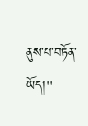ནུས་པ་བཏོན་ཡོད།"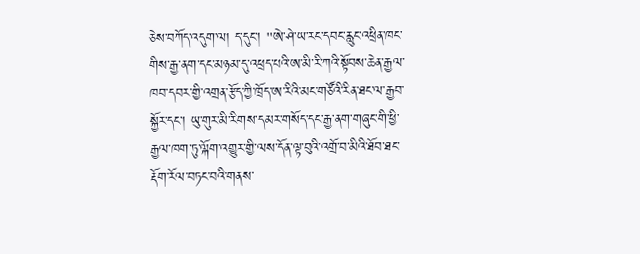ཅེས་བཀོད་འདུག་ལ། ད་དུང་། "ཨེ་ཤེ་ཡ་རང་དབང་རླུང་འཕྲིན་ཁང་གིས་རྒྱ་ནག་དང་མཉམ་དུ་འཕྲད་པའི་ཨ་མི་རི་ཀའི་སྟོབས་ཆེན་རྒྱལ་ཁབ་དབར་གྱི་འགྲན་རྩོད་ཀྱི་ཁྲོད་ཨ་རིའི་མང་གཙོའི་རིན་ཐང་ལ་རྒྱབ་སྐྱོར་དང་། ཡུ་གུར་མི་རིགས་དམར་གསོད་དང་རྒྱ་ནག་གཞུང་གི་ཕྱི་རྒྱལ་ཁག་ཏུ་ལྐོག་འགྱུར་གྱི་ལས་དོན་ལྟ་བུའི་འགྲོ་བ་མིའི་ཐོབ་ཐང་རྡོག་རོལ་བཏང་བའི་གནས་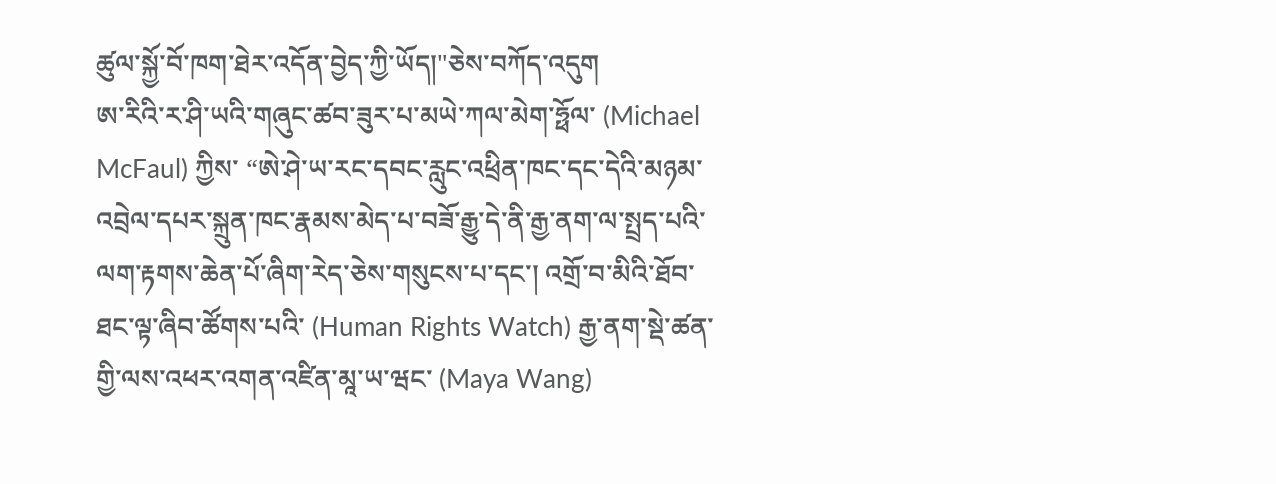ཚུལ་སྐྱོ་བོ་ཁག་ཐེར་འདོན་བྱེད་ཀྱི་ཡོད།"ཅེས་བཀོད་འདུག
ཨ་རིའི་ཪ་ཤི་ཡའི་གཞུང་ཚབ་ཟུར་པ་མཡེ་ཀལ་མེག་ཧྥོལ་ (Michael McFaul) ཀྱིས་ “ཨེ་ཤེ་ཡ་རང་དབང་རླུང་འཕྲིན་ཁང་དང་དེའི་མཉམ་འབྲེལ་དཔར་སྐྲུན་ཁང་རྣམས་མེད་པ་བཟོ་རྒྱུ་དེ་ནི་རྒྱ་ནག་ལ་སྤྲད་པའི་ལག་རྟགས་ཆེན་པོ་ཞིག་རེད་ཅེས་གསུངས་པ་དང་། འགྲོ་བ་མིའི་ཐོབ་ཐང་ལྟ་ཞིབ་ཚོགས་པའི་ (Human Rights Watch) རྒྱ་ནག་སྡེ་ཚན་གྱི་ལས་འཕར་འགན་འཛིན་མཱ་ཡ་ཝང་ (Maya Wang)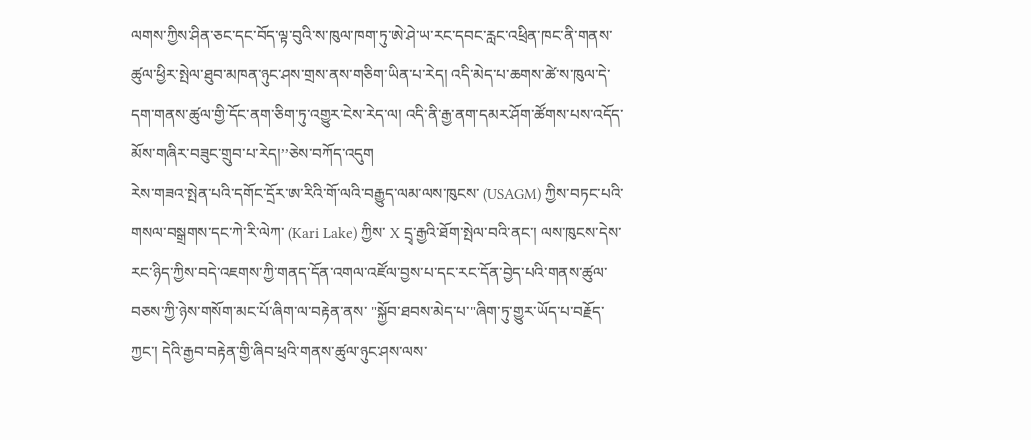ལགས་ཀྱིས་ཤིན་ཅང་དང་བོད་ལྟ་བུའི་ས་ཁུལ་ཁག་ཏུ་ཨེ་ཤེ་ཡ་རང་དབང་རླང་འཕྲིན་ཁང་ནི་གནས་ཚུལ་ཕྱིར་སྤེལ་ཐུབ་མཁན་ཉུང་ཤས་གྲས་ནས་གཅིག་ཡིན་པ་རེད། འདི་མེད་པ་ཆགས་ཚེ་ས་ཁུལ་དེ་དག་གནས་ཚུལ་གྱི་དོང་ནག་ཅིག་ཏུ་འགྱུར་ངེས་རེད་ལ། འདི་ནི་རྒྱ་ནག་དམར་ཤོག་ཚོགས་པས་འདོད་མོས་གཞིར་བཟུང་གྲུབ་པ་རེད།’’ཅེས་བཀོད་འདུག
རེས་གཟའ་སྤེན་པའི་དགོང་དྲོར་ཨ་རིའི་གོ་ལའི་བརྒྱུད་ལམ་ལས་ཁུངས་ (USAGM) ཀྱིས་བཏང་པའི་གསལ་བསྒྲགས་དང་ཀེ་རི་ལེཀ་ (Kari Lake) ཀྱིས་ X དྲྭ་རྒྱའི་ཐོག་སྤེལ་བའི་ནང་། ལས་ཁུངས་དེས་རང་ཉིད་ཀྱིས་བདེ་འཇགས་ཀྱི་གནད་དོན་འགལ་འཛོལ་བྱས་པ་དང་རང་དོན་བྱེད་པའི་གནས་ཚུལ་བཅས་ཀྱི་ཉེས་གསོག་མང་པོ་ཞིག་ལ་བརྟེན་ནས་ "སྐྱོབ་ཐབས་མེད་པ་"ཞིག་ཏུ་གྱུར་ཡོད་པ་བརྗོད་ཀྱང་། དེའི་རྒྱབ་བརྟེན་གྱི་ཞིབ་ཕྲའི་གནས་ཚུལ་ཉུང་ཤས་ལས་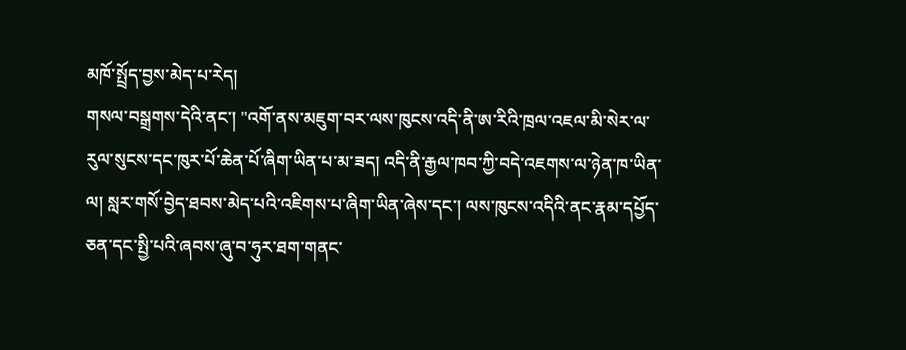མཁོ་སྤྲོད་བྱས་མེད་པ་རེད།
གསལ་བསྒྲགས་དེའི་ནང་། "འགོ་ནས་མཇུག་བར་ལས་ཁུངས་འདི་ནི་ཨ་རིའི་ཁྲལ་འཇལ་མི་སེར་ལ་རུལ་སུངས་དང་ཁུར་པོ་ཆེན་པོ་ཞིག་ཡིན་པ་མ་ཟད། འདི་ནི་རྒྱལ་ཁབ་ཀྱི་བདེ་འཇགས་ལ་ཉེན་ཁ་ཡིན་ལ། སླར་གསོ་བྱེད་ཐབས་མེད་པའི་འཇིགས་པ་ཞིག་ཡིན་ཞེས་དང་། ལས་ཁུངས་འདིའི་ནང་རྣམ་དཔྱོད་ཅན་དང་སྤྱི་པའི་ཞབས་ཞུ་བ་ཧུར་ཐག་གནང་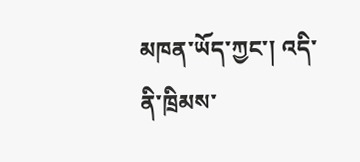མཁན་ཡོད་ཀྱང་། འདི་ནི་ཁྲིམས་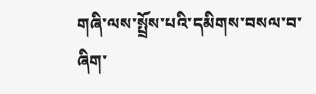གཞི་ལས་སྤྲོས་པའི་དམིགས་བསལ་བ་ཞིག་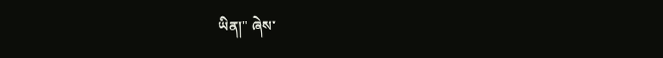ཡིན།" ཞེས་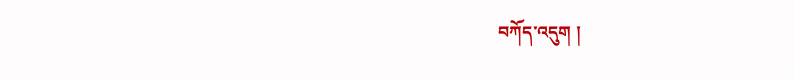བཀོད་འདུག །